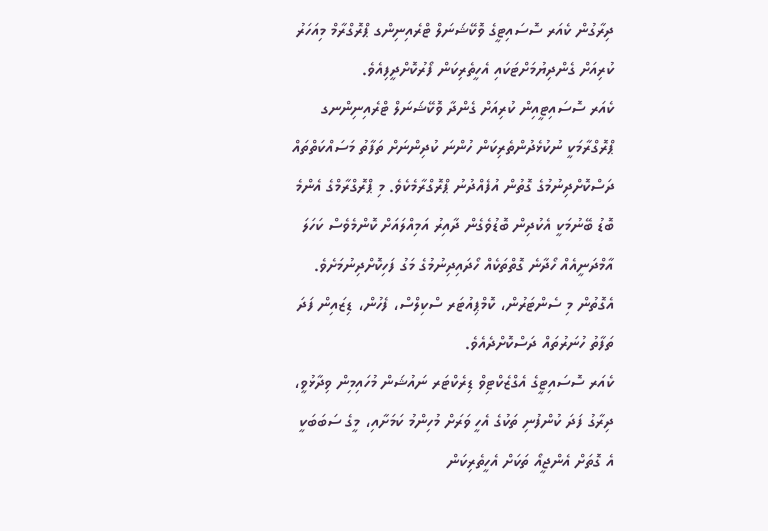ދިރާގުން ކެއަރ ސޮސައިޓީގެ ވޮކޭޝަނަލް ޓްރެއިނިންގ ޕްރޮގްރާމް މިއަހަރު ކުރިއަށް ގެންދިޔުމަށްޓަކައި އެހީތެރިކަން ފޯރުކޮށްދީފިއެވެ.
ކެއަރ ސޮސައިޓީއިން ކުރިއަށް ގެންދާ ވޮކޭޝަނަލް ޓްރެއިނިންނގ ޕްރޮގްރާމަކީ ނުކުޅެދުންތެރިކަން ހުންނަ ކުދިންނަށް ތަފާތު މަސައްކަތްތައް ދަސްކޮށްދިނުމުގެ ގޮތުން އުފެއްދުނު ޕްރޮގްރާމެކެވެ. މި ޕްރޮގްރާމްގެ އެންމެ ބޮޑު ބޭނުމަކީ އެކުދިން ބޮޑުވެގެން ދާއިރު އަމިއްލައަށް ކޮންމެވެސް ކަހަލަ އާމްދަނީއެއް ހޯދާނެ ގޮތްތަކެއް ހޯދައިދިނުމުގެ މަގު ފަހިކޮށްދިނުމަށެވެ. އެގޮތުން މި ސެންޓަރުން، ކޮމްޕިއުޓަރ ސްކިލްސް، ފެހުން، ޑިޒައިން ފަދަ ތަފާތު ހުނަރުތައް ދަސްކޮށްދެއެވެ.
ކެއަރ ސޮސައިޓީގެ އެގްޒެކްޓިވް ޑިރެކްޓަރ ނައުޝަން މުހައިމިން ވިދާޅުވީ، ދިރާގު ފަދަ ކުންފުނި ތަކުގެ އެހީ ވަރަށް މުހިންމު ކަމަށާއި، މީގެ ސަބަބަކީ އެ ގޮތަށް އެންޖީއޯ ތަކަށް އެހީތެރިކަން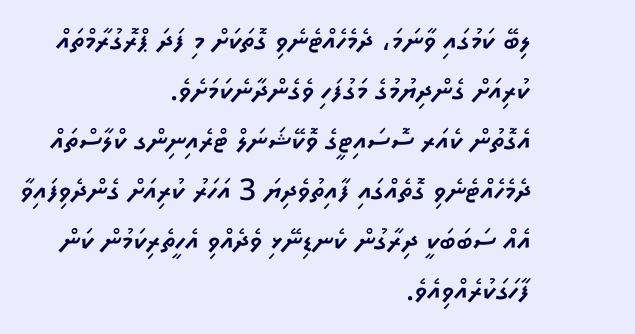ލިބޭ ކަމުގައި ވާނަމަ، ދެމެހެއްޓެނެވި ގޮތަކަށް މި ފަދަ ޕްރޮގުރާމްތައް ކުރިއަށް ގެންދިޔުމުގެ މަގުފަހި ވެގެންދާނެކަމަށެވެ.
އެގޮތުން ކެއަރ ސޮސައިޓީގެ ވޮކޭޝަނަލް ޓްރެއިނިންގ ކްލާސްތައް ދެމެހެއްޓެނެވި ގޮތެއްގައި ފާއިތުވެދިޔަ 3 އަހަރު ކުރިއަށް ގެންދެވިފައިވާ އެއް ސަބަބަކީ ދިރާގުން ކެނޑިނޭޅި ވެދެއްވި އެހީތެރިކަމުން ކަން ފާހަގަކުރެއްވިއެވެ.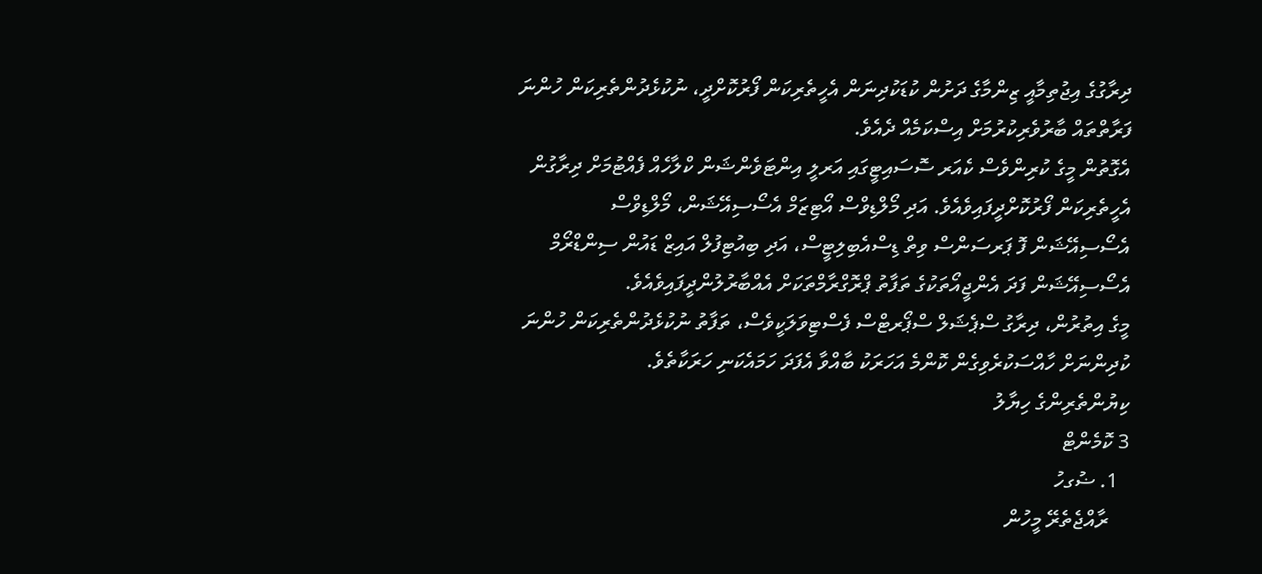ދިރާގުގެ އިޖުތިމާއީ ޒިންމާގެ ދަށުން ކުޑަކުދިނަން އެހީތެރިކަން ފޯރުކޮށްދީ، ނުކުޅެދުންތެރިކަން ހުންނަ ފަރާތްތައް ބާރުވެރިކުރުމަށް އިސްކަމެއް ދެއެވެ.
އެގޮތުން މީގެ ކުރިންވެސް ކެއަރ ސޮސައިޓީގައި އަރލީ އިންޓަވެންޝަން ކްލާހެއް ފެއްޓުމަށް ދިރާގުން އެހީތެރިކަން ފޯރުކޮށްދީފައިވެއެވެ. އަދި މޯލްޑިވްސް އޯޓިޒަމް އެސޯސިއޭޝަން، މޯލްޑިވްސް އެސޯސިއޭޝަން ފޮ ޕަރސަންސް ވިތް ޑިސްއެބިލިޓީސް، އަދި ބިއުޓިފުލް އައިޒް ޑައުން ސިންޑްރޯމް އެސޯސިއޭޝަން ފަދަ އެންޖީއޯތަކުގެ ތަފާތު ޕްރޮގްރާމްތަކަށް އެއްބާރުލުންދީފައިވެއެވެ.
މީގެ އިތުރުން، ދިރާގު ސްޕެޝަލް ސްޕޯރޓްސް ފެސްޓިވަލަކީވެސް، ތަފާތު ނުކުޅެދުންތެރިކަން ހުންނަ ކުދިންނަށް ހާއްސަކުރެވިގެން ކޮންމެ އަހަރަކު ބާއްވާ އެފަދަ ހަމައެކަނި ހަރަކާތެވެ.
ކިޔުންތެރިންގެ ހިޔާލު
3 ކޮމެންޓް
  1. ޟުގހު
    ރާއްޖެތެރޭ މީހުން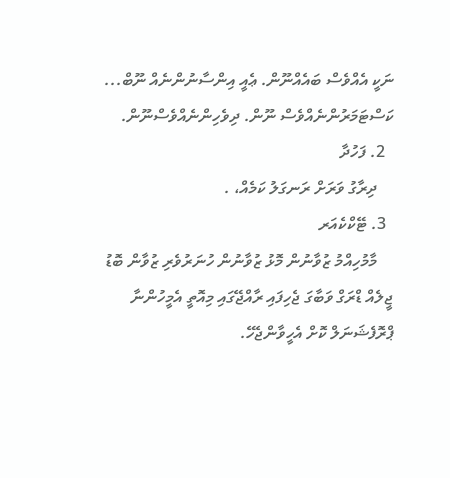ނަކީ އެއްވެސް ބައެއްނޫން. ޢެއީ އިންސާނުންނެއް ނޫބް... ކަސްޓަމަރުންނެއްވެސް ނޫން. ދިވެހިންނެއްވެސްނޫން.
  2. ފަހުދާ
    ދިރާގު ވަރަށް ރަނގަލު ކަމެއް، .
  3. ޓޭކްކެއަރ
    މާމުހިއްމު ޒުވާނުން މޮޅު ޒުވާނުން ހުނަރުވެރި ޒުވާން ބޮޑު ޖީލެއް ޑްރަގް ވަބާގަ ޖެހިފައި ރާއްޖޭގައި މިއޮތީ އެމީހުންނާ ޕްރޮފެޝަނަލް ކޮށް އެހީވާންޖެހޭ.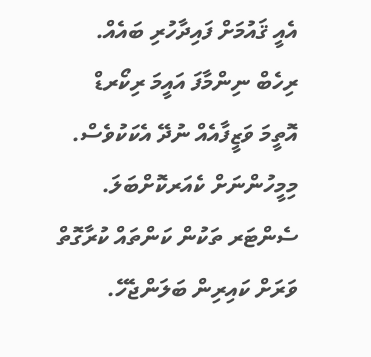އެއީ ޤައުމަށް ފައިދާހުރި ބައެއް. ރިހެބް ނިންމާފަ އައީމަ ރިކޯރޑް އޮތީމަ ވަޒީފާއެއް ނުދޭ އެކަކުވެސް. މިމީހުންނަށް ކެއަރކޮށްބަލަ. ސެންޓަރ ތަކުން ކަންތައް ކުރާގޮތް ވަރަށް ކައިރިން ބަލަންޖެހޭ.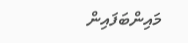މައިންބަފައިން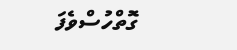ގޮތްހުސްވެފަ